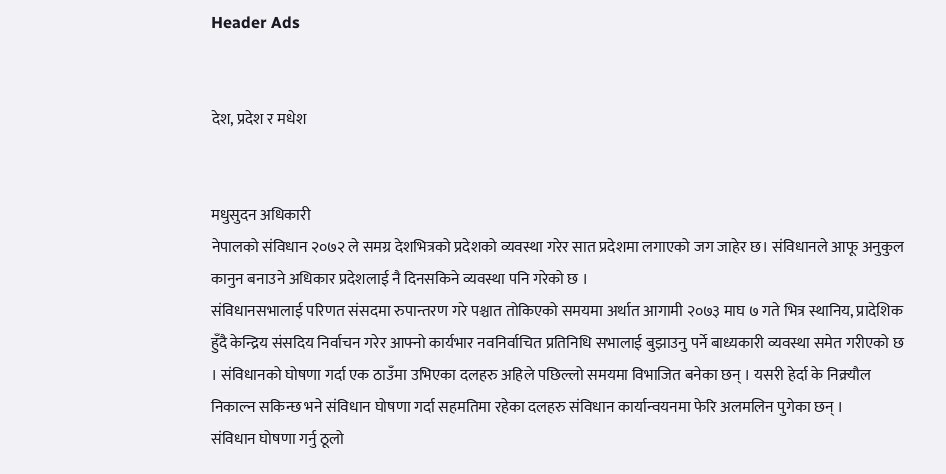Header Ads


देश, प्रदेश र मधेश


मधुसुदन अधिकारी
नेपालको संविधान २०७२ ले समग्र देशभित्रको प्रदेशको व्यवस्था गरेर सात प्रदेशमा लगाएको जग जाहेर छ। संविधानले आफू अनुकुल कानुन बनाउने अधिकार प्रदेशलाई नै दिनसकिने व्यवस्था पनि गरेको छ ।
संविधानसभालाई परिणत संसदमा रुपान्तरण गरे पश्चात तोकिएको समयमा अर्थात आगामी २०७३ माघ ७ गते भित्र स्थानिय, प्रादेशिक हुँदै केन्द्रिय संसदिय निर्वाचन गरेर आफ्नो कार्यभार नवनिर्वाचित प्रतिनिधि सभालाई बुझाउनु पर्ने बाध्यकारी व्यवस्था समेत गरीएको छ । संविधानको घोषणा गर्दा एक ठाउँमा उभिएका दलहरु अहिले पछिल्लो समयमा विभाजित बनेका छन् । यसरी हेर्दा के निक्र्यौल निकाल्न सकिन्छ भने संविधान घोषणा गर्दा सहमतिमा रहेका दलहरु संविधान कार्यान्वयनमा फेरि अलमलिन पुगेका छन् ।
संविधान घोषणा गर्नु ठूलो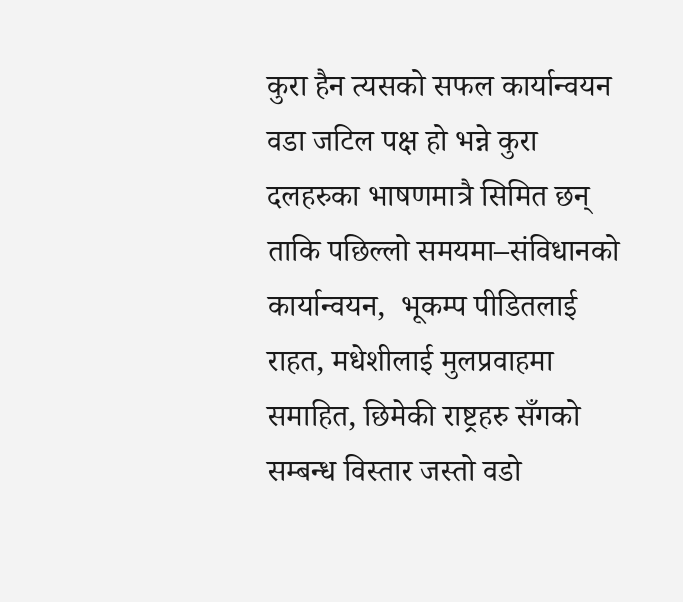कुरा हैन त्यसको सफल कार्यान्वयन वडा जटिल पक्ष हो भन्ने कुरा दलहरुका भाषणमात्रै सिमित छन् ताकि पछिल्लो समयमा–संविधानको कार्यान्वयन,  भूकम्प पीडितलाई राहत, मधेशीलाई मुलप्रवाहमा समाहित, छिमेकी राष्ट्रहरु सँगको सम्बन्ध विस्तार जस्तो वडो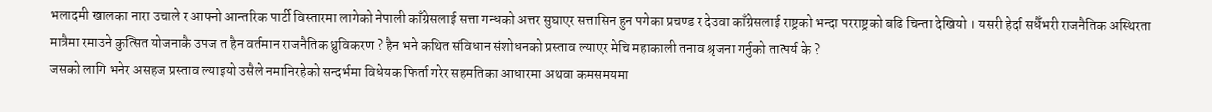भलादमी खालका नारा उचाले र आफ्नो आन्तरिक पार्टी विस्तारमा लागेको नेपाली काँग्रेसलाई सत्ता गन्धको अत्तर सुघाएर सत्तासिन हुन पगेका प्रचण्ड र देउवा काँग्रेसलाई राष्ट्रको भन्दा परराष्ट्रको बढि चिन्ता देखियो । यसरी हेर्दा सधैँभरी राजनैतिक अस्थिरता मात्रैमा रमाउने कुत्सित योजनाकै उपज त हैन वर्तमान राजनैतिक ध्रुविकरण ? हैन भने कथित संविधान संशोधनको प्रस्ताव ल्याएर मेचि महाकाली तनाव श्रृजना गर्नुको तात्पर्य के ?
जसको लागि भनेर असहज प्रस्ताव ल्याइयो उसैले नमानिरहेको सन्दर्भमा विधेयक फिर्ता गरेर सहमतिका आधारमा अथवा कमसमयमा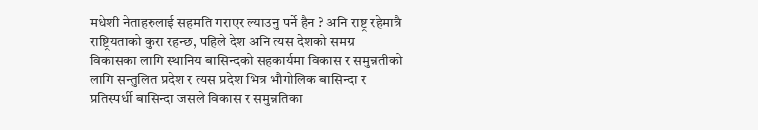मधेशी नेताहरुलाई सहमति गराएर ल्याउनु पर्ने हैन ? अनि राष्ट्र रहेमात्रै राष्ट्रियताको कुरा रहन्छ, पहिले देश अनि त्यस देशको समग्र विकासका लागि स्थानिय बासिन्दको सहकार्यमा विकास र समुन्नतीको लागि सन्तुलित प्रदेश र त्यस प्रदेश भित्र भौगोलिक बासिन्दा र प्रतिस्पर्धी बासिन्दा जसले विकास र समुन्नतिका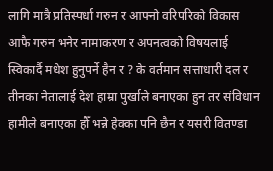लागि मात्रै प्रतिस्पर्धा गरुन र आफ्नो वरिपरिको विकास आफै गरुन भनेर नामाकरण र अपनत्वको विषयलाई स्विकार्दै मधेश हुनुपर्ने हैन र ? के वर्तमान सत्ताधारी दल र तीनका नेतालाई देश हाम्रा पुर्खाले बनाएका हुन तर संविधान हामीले बनाएका हौँ भन्ने हेक्का पनि छैन र यसरी वितण्डा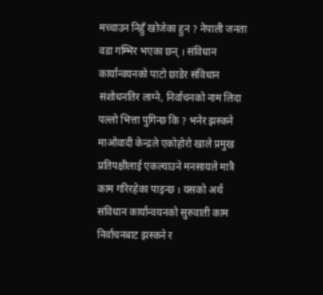मच्चाउन निहुँ खोजेका हुन ? नेपाली जनता वडा गम्भिर भएका छन् । संविधान कार्यान्वयनको पाटो छाडेर संविधान संशोधनतिर लाग्ने, निर्वाचनको नाम लिदा पल्लो भित्ता पुगिन्छ कि ? भनेर झस्कने माओवादी केन्द्रले एकोहोरो खाले प्रमुख प्रतिपक्षीलाई एकल्याउने मनसायले मात्रै काम गरिरहेका पाइन्छ । यसको अर्थ संविधान कार्यान्वयनको सुरुवाती काम निर्वाचनबाट झस्कने र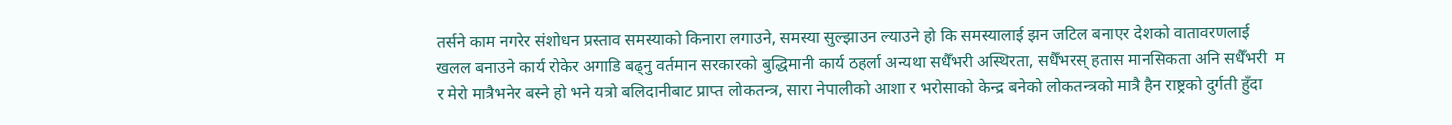तर्सने काम नगरेर संशोधन प्रस्ताव समस्याको किनारा लगाउने, समस्या सुल्झाउन ल्याउने हो कि समस्यालाई झन जटिल बनाएर देशको वातावरणलाई खलल बनाउने कार्य रोकेर अगाडि बढ्नु वर्तमान सरकारको बुद्धिमानी कार्य ठहर्ला अन्यथा सधैँभरी अस्थिरता, सधैँभरस् हतास मानसिकता अनि सधैँभरी  म र मेरो मात्रैभनेर बस्ने हो भने यत्रो बलिदानीबाट प्राप्त लोकतन्त्र, सारा नेपालीको आशा र भरोसाको केन्द्र बनेको लोकतन्त्रको मात्रै हैन राष्ट्रको दुर्गती हुँदा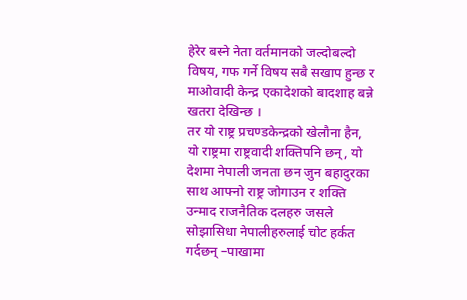हेरेर बस्ने नेता वर्तमानको जल्दोबल्दो विषय, गफ गर्ने विषय सबै सखाप हुन्छ र माओवादी केन्द्र एकादेशको बादशाह बन्ने खतरा देखिन्छ ।
तर यो राष्ट्र प्रचण्डकेन्द्रको खेलौना हैन, यो राष्ट्रमा राष्ट्रवादी शक्तिपनि छन्, यो देशमा नेपाली जनता छन जुन बहादुरका साथ आफ्नो राष्ट्र जोगाउन र शक्ति उन्माद राजनैतिक दलहरु जसले सोझासिधा नेपालीहरुलाई चोट हर्कत गर्दछन् –पाखामा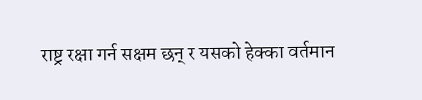राष्ट्र रक्षा गर्न सक्षम छन् र यसको हेक्का वर्तमान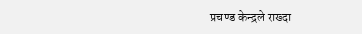प्रचण्ड केन्द्रले राख्दा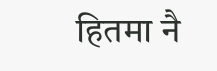हितमा नै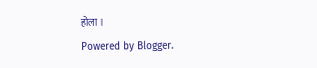होला ।
Powered by Blogger.